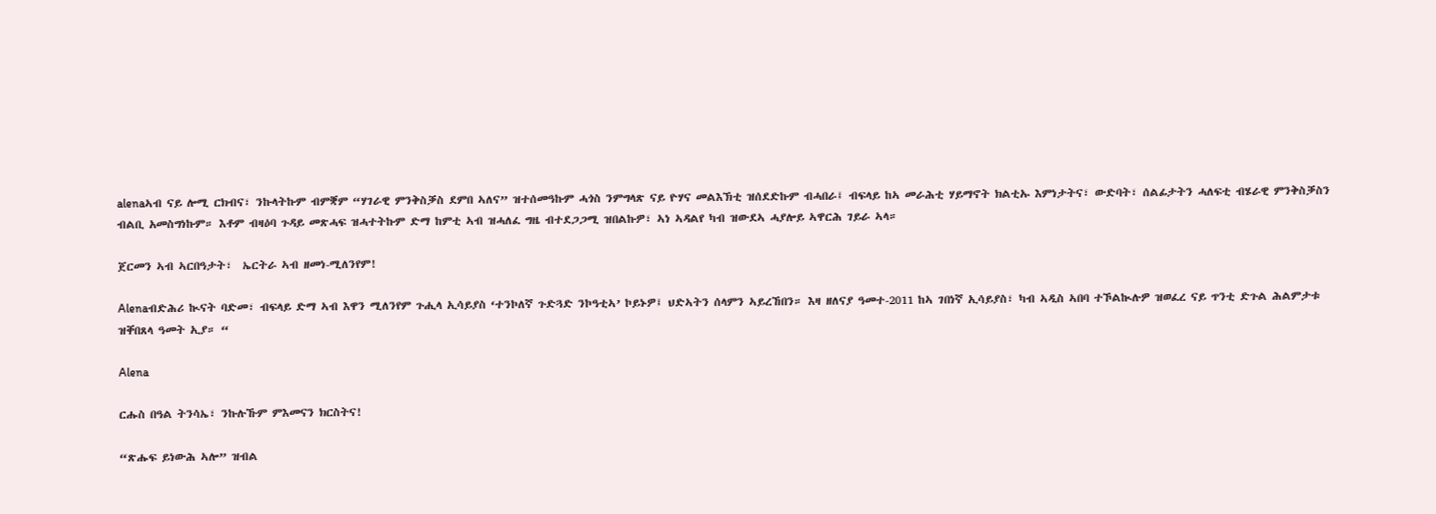alenaኣብ ናይ ሎሚ ርክብና፣ ንኩላትኩም ብምቛም “ሃገራዊ ምንቅስቓስ ደምበ ኣለና” ዝተሰመዓኩም ሓጎስ ንምግላጽ ናይ ዮሃና መልእኽቲ ዝሰደድኩም ብሓበራ፤ ብፍላይ ከኣ መራሕቲ ሃይማኖት ክልቲኡ እምነታትና፣ ውድባት፣ ሰልፊታትን ሓለፍቲ ብሄራዊ ምንቅስቓስን ብልቢ አመስግነኩም። እቶም ብዛዕባ ጉዳይ መጽሓፍ ዝሓተትኩም ድማ ከምቲ ኣብ ዝሓለፈ ግዜ ብተደጋጋሚ ዝበልኩዎ፣ ኣነ ኣዳልየ ካብ ዝውደኣ ሓያሎይ ኣዋርሕ ገይራ ኣላ።

ጀርመን ኣብ ኣርበዓታት፣  ኤርትራ ኣብ ዘመነ-ሚለንየም!

Alenaብድሕሪ ኲናት ባድመ፣ ብፍላይ ድማ ኣብ እዋን ሚለንየም ጉሒላ ኢሳይያስ ‘ተንኮለኛ ጉድጓድ ንኮዓቲኣ’ ኮይኑዎ፤ ህድኣትን ሰላምን ኣይረኸበን። እዛ ዘለናያ ዓመተ-2011 ከኣ ገበነኛ ኢሳይያስ፣ ካብ ኣዲስ ኣበባ ተኾልኲሉዎ ዝወፈረ ናይ ጥንቲ ድጉል ሕልምታቱ ዝቐበጸላ ዓመት ኢያ። “

Alena

ርሑስ በዓል ትንሳኤ፣ ንኩሉኹም ምእመናን ክርስትና!

“ጽሑፍ ይነውሕ ኣሎ” ዝብል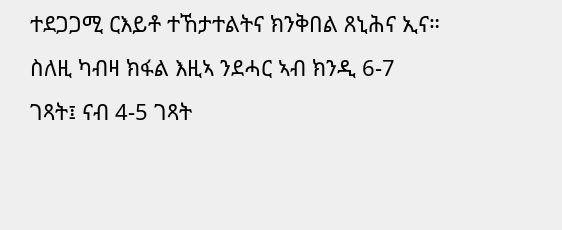ተደጋጋሚ ርእይቶ ተኸታተልትና ክንቅበል ጸኒሕና ኢና። ስለዚ ካብዛ ክፋል እዚኣ ንደሓር ኣብ ክንዲ 6-7 ገጻት፤ ናብ 4-5 ገጻት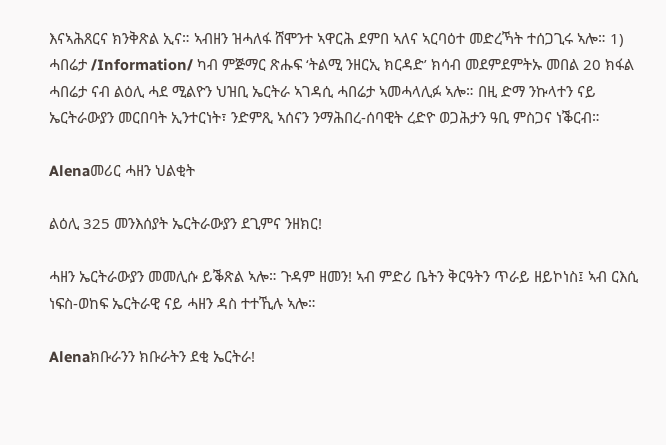እናኣሕጸርና ክንቅጽል ኢና። ኣብዘን ዝሓለፋ ሸሞንተ ኣዋርሕ ደምበ ኣለና ኣርባዕተ መድረኻት ተሰጋጊሩ ኣሎ። 1) ሓበሬታ /Information/ ካብ ምጅማር ጽሑፍ ‘ትልሚ ንዘርኢ ክርዳድ’ ክሳብ መደምደምትኡ መበል 20 ክፋል ሓበሬታ ናብ ልዕሊ ሓደ ሚልዮን ህዝቢ ኤርትራ ኣገዳሲ ሓበሬታ ኣመሓላሊፉ ኣሎ። በዚ ድማ ንኩላተን ናይ ኤርትራውያን መርበባት ኢንተርነት፣ ንድምጺ ኣሰናን ንማሕበረ-ሰባዊት ረድዮ ወጋሕታን ዓቢ ምስጋና ነቕርብ።

Alenaመሪር ሓዘን ህልቂት

ልዕሊ 325 መንእሰያት ኤርትራውያን ደጊምና ንዘክር!

ሓዘን ኤርትራውያን መመሊሱ ይቕጽል ኣሎ። ጉዳም ዘመን! ኣብ ምድሪ ቤትን ቅርዓትን ጥራይ ዘይኮነስ፤ ኣብ ርእሲ ነፍስ-ወከፍ ኤርትራዊ ናይ ሓዘን ዳስ ተተኺሉ ኣሎ።

Alenaክቡራንን ክቡራትን ደቂ ኤርትራ!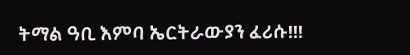ትማል ዓቢ እምባ ኤርትራውያን ፈሪሱ!!!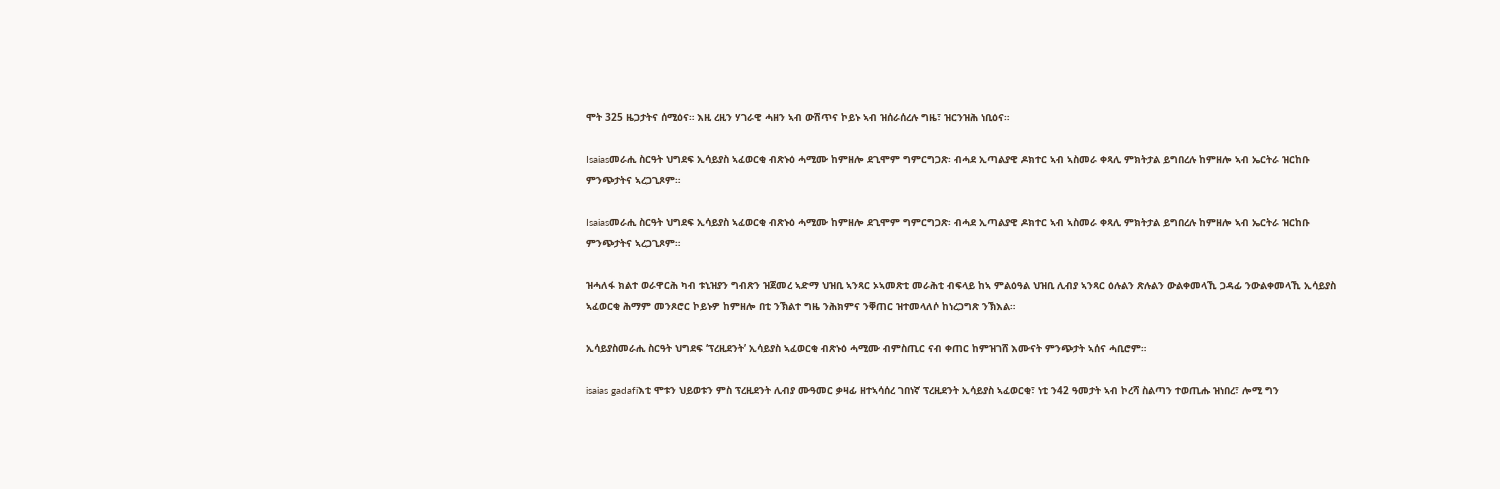ሞት 325 ዜጋታትና ሰሚዕና። እዚ ረዚን ሃገራዊ ሓዘን ኣብ ውሽጥና ኮይኑ ኣብ ዝሰራሰረሉ ግዜ፣ ዝርንዝሕ ነቢዕና።

Isaiasመራሒ ስርዓት ህግደፍ ኢሳይያስ ኣፈወርቂ ብጽኑዕ ሓሚሙ ከምዘሎ ደጊሞም ግምርግጋጽ፡ ብሓደ ኢጣልያዊ ዶክተር ኣብ ኣስመራ ቀጻሊ ምክትታል ይግበረሉ ከምዘሎ ኣብ ኤርትራ ዝርከቡ ምንጭታትና ኣረጋጊጾም።

Isaiasመራሒ ስርዓት ህግደፍ ኢሳይያስ ኣፈወርቂ ብጽኑዕ ሓሚሙ ከምዘሎ ደጊሞም ግምርግጋጽ፡ ብሓደ ኢጣልያዊ ዶክተር ኣብ ኣስመራ ቀጻሊ ምክትታል ይግበረሉ ከምዘሎ ኣብ ኤርትራ ዝርከቡ ምንጭታትና ኣረጋጊጾም።

ዝሓለፋ ክልተ ወራዋርሕ ካብ ቱኒዝያን ግብጽን ዝጀመረ ኣድማ ህዝቢ ኣንጻር ኦኣመጽቲ መራሕቲ ብፍላይ ከኣ ምልዕዓል ህዝቢ ሊብያ ኣንጻር ዕሉልን ጽሉልን ውልቀመላኺ ጋዳፊ ንውልቀመላኺ ኢሳይያስ ኣፈወርቂ ሕማም መንጾሮር ኮይኑዎ ከምዘሎ በቲ ንኽልተ ግዜ ንሕክምና ንቐጠር ዝተመላለሶ ከነረጋግጽ ንኽእል።

ኢሳይያስመራሒ ስርዓት ህግደፍ ‘ፕረዚደንት’ ኢሳይያስ ኣፈወርቂ ብጽኑዕ ሓሚሙ ብምስጢር ናብ ቀጠር ከምዝገሸ እሙናት ምንጭታት ኣሰና ሓቢሮም።

isaias gadafiእቲ ሞቱን ህይወቱን ምስ ፕረዚደንት ሊብያ ሙዓመር ቃዛፊ ዘተኣሳሰረ ገበነኛ ፕረዚደንት ኢሳይያስ ኣፈወርቂ፣ ነቲ ን42 ዓመታት ኣብ ኮረሻ ስልጣን ተወጢሑ ዝነበረ፣ ሎሚ ግን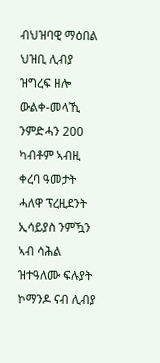ብህዝባዊ ማዕበል ህዝቢ ሊብያ ዝግረፍ ዘሎ ውልቀ-መላኺ ንምድሓን 200 ካብቶም ኣብዚ ቀረባ ዓመታት ሓለዋ ፕረዚደንት ኢሳይያስ ንምዃን ኣብ ሳሕል ዝተዓለሙ ፍሉያት ኮማንዶ ናብ ሊብያ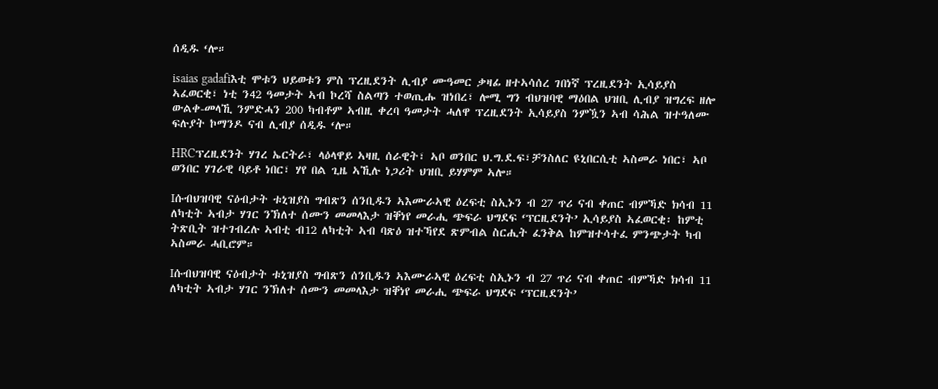ሰዲዱ ‘ሎ።

isaias gadafiእቲ ሞቱን ህይወቱን ምስ ፕረዚደንት ሊብያ ሙዓመር ቃዛፊ ዘተኣሳሰረ ገበነኛ ፕረዚደንት ኢሳይያስ ኣፈወርቂ፣ ነቲ ን42 ዓመታት ኣብ ኮረሻ ስልጣን ተወጢሑ ዝነበረ፣ ሎሚ ግን ብህዝባዊ ማዕበል ህዝቢ ሊብያ ዝግረፍ ዘሎ ውልቀ-መላኺ ንምድሓን 200 ካብቶም ኣብዚ ቀረባ ዓመታት ሓለዋ ፕረዚደንት ኢሳይያስ ንምዃን ኣብ ሳሕል ዝተዓለሙ ፍሉያት ኮማንዶ ናብ ሊብያ ሰዲዱ ‘ሎ።

HRCፕረዚደንት ሃገረ ኤርትራ፣ ላዕላዋይ ኣዛዚ ሰራዊት፣ ኣቦ ወንበር ህ.ግ.ደ.ፍ፣ቻንስለር ዩኒበርሲቲ ኣስመራ ነበር፣ ኣቦ ወንበር ሃገራዊ ባይቶ ነበር፣ ሃየ በል ጊዜ ኣኺሉ ነጋሪት ህዝቢ ይሃምም ኣሎ።

Iሱብህዝባዊ ናዕብታት ቱኒዝያስ ግብጽን ሰንቢዱን ኣእሙራኣዊ ዕረፍቲ ስኢኑን ብ 27 ጥሪ ናብ ቀጠር ብምኻድ ክሳብ 11 ለካቲት ኣብታ ሃገር ንኽለተ ሰሙን መመላእታ ዝቐነየ መራሒ ጭፍራ ህግደፍ ‘ፕርዚደንት’ ኢሳይያስ ኣፈወርቂ፡ ከምቲ ትጽቢት ዝተገብረሉ ኣብቲ ብ12 ለካቲት ኣብ ባጽዕ ዝተኻየደ ጽምብል ስርሒት ፈንቅል ከምዝተሳተፈ ምንጭታት ካብ ኣስመራ ሓቢሮም።

Iሱብህዝባዊ ናዕብታት ቱኒዝያስ ግብጽን ሰንቢዱን ኣእሙራኣዊ ዕረፍቲ ስኢኑን ብ 27 ጥሪ ናብ ቀጠር ብምኻድ ክሳብ 11 ለካቲት ኣብታ ሃገር ንኽለተ ሰሙን መመላእታ ዝቐነየ መራሒ ጭፍራ ህግደፍ ‘ፕርዚደንት’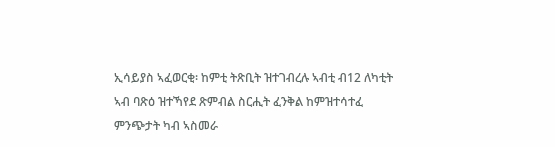ኢሳይያስ ኣፈወርቂ፡ ከምቲ ትጽቢት ዝተገብረሉ ኣብቲ ብ12 ለካቲት ኣብ ባጽዕ ዝተኻየደ ጽምብል ስርሒት ፈንቅል ከምዝተሳተፈ ምንጭታት ካብ ኣስመራ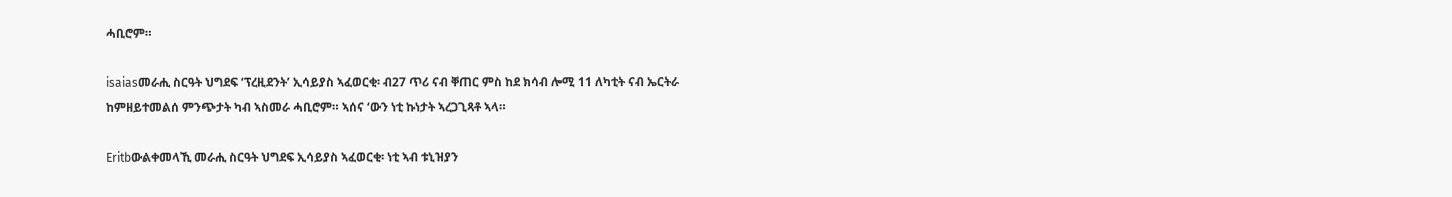ሓቢሮም።

isaiasመራሒ ስርዓት ህግደፍ ‘ፕረዚደንት’ ኢሳይያስ ኣፈወርቂ፡ ብ27 ጥሪ ናብ ቐጠር ምስ ከደ ክሳብ ሎሚ 11 ለካቲት ናብ ኤርትራ ከምዘይተመልሰ ምንጭታት ካብ ኣስመራ ሓቢሮም። ኣሰና ‘ውን ነቲ ኩነታት ኣረጋጊጻቶ ኣላ።

Eritbውልቀመላኺ መራሒ ስርዓት ህግደፍ ኢሳይያስ ኣፈወርቂ፡ ነቲ ኣብ ቱኒዝያን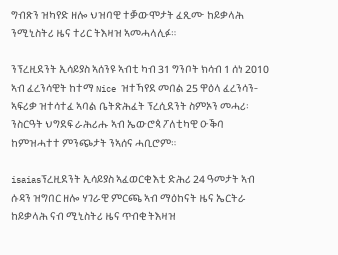ግብጽን ዝካየድ ዘሎ ህዝባዊ ተቓውሞታት ፈጺሙ ከይቃላሕ ንሚኒስትሪ ዜና ተሪር ትእዛዝ ኣመሓላሊፉ።

ንፕረዚደንት ኢሳይያስ ኣሰንዩ ኣብቲ ካብ 31 ግንቦት ክሳብ 1 ሰነ 2010 ኣብ ፈረንሳዊት ከተማ Nice ዝተኻየደ መበል 25 ዋዕላ ፈረንሳን-ኣፍሪቃ ዝተሳተፈ ኣባል ቤትጽሕፈት ፕረሲደንት ስምኦን መሓሪ፡ ንስርዓት ህግደፍ ራሕሪሑ ኣብ ኤውሮጳ ፖለቲካዊ ዑቕባ ከምዝሓተተ ምንጭታት ንኣሰና ሓቢሮም።

isaiasፕረዚደንት ኢሳይያስ ኣፈወርቂ እቲ ድሕሪ 24 ዓመታት ኣብ ሱዳን ዝግበር ዘሎ ሃገራዊ ምርጫ ኣብ ማዕከናት ዜና ኤርትራ ከይቃላሕ ናብ ሚኒስትሪ ዜና ጥብቂ ትእዛዝ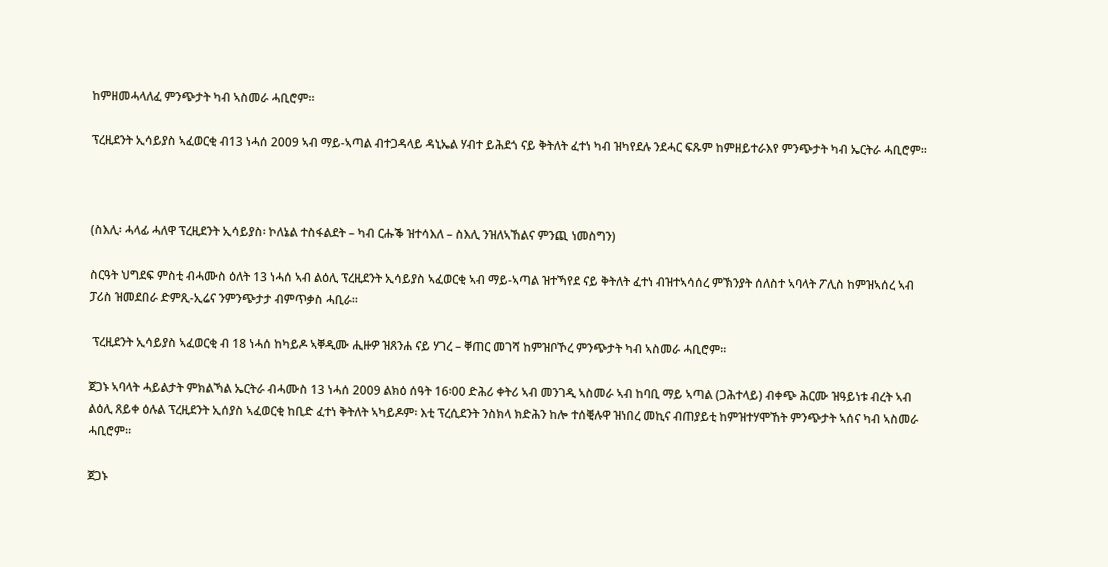ከምዘመሓላለፈ ምንጭታት ካብ ኣስመራ ሓቢሮም።

ፕረዚደንት ኢሳይያስ ኣፈወርቂ ብ13 ነሓሰ 2009 ኣብ ማይ-ኣጣል ብተጋዳላይ ዳኒኤል ሃብተ ይሕደጎ ናይ ቅትለት ፈተነ ካብ ዝካየደሉ ንደሓር ፍጹም ከምዘይተራእየ ምንጭታት ካብ ኤርትራ ሓቢሮም።



(ስእሊ፡ ሓላፊ ሓለዋ ፕረዚደንት ኢሳይያስ፡ ኮለኔል ተስፋልደት – ካብ ርሑቕ ዝተሳእለ – ስእሊ ንዝለኣኸልና ምንጪ ነመስግን)

ስርዓት ህግደፍ ምስቲ ብሓሙስ ዕለት 13 ነሓሰ ኣብ ልዕሊ ፕረዚደንት ኢሳይያስ ኣፈወርቂ ኣብ ማይ-ኣጣል ዝተኻየደ ናይ ቅትለት ፈተነ ብዝተኣሳሰረ ምኽንያት ሰለስተ ኣባላት ፖሊስ ከምዝኣሰረ ኣብ ፓሪስ ዝመደበራ ድምጺ-ኢሬና ንምንጭታታ ብምጥቃስ ሓቢራ።

 ፕረዚደንት ኢሳይያስ ኣፈወርቂ ብ 18 ነሓሰ ከካይዶ ኣቐዲሙ ሒዙዎ ዝጸንሐ ናይ ሃገረ – ቐጠር መገሻ ከምዝቦኾረ ምንጭታት ካብ ኣስመራ ሓቢሮም።

ጀጋኑ ኣባላት ሓይልታት ምክልኻል ኤርትራ ብሓሙስ 13 ነሓሰ 2009 ልክዕ ሰዓት 16፡00 ድሕሪ ቀትሪ ኣብ መንገዲ ኣስመራ ኣብ ከባቢ ማይ ኣጣል (ጋሕተላይ) ብቀጭ ሕርሙ ዝዓይነቱ ብረት ኣብ ልዕሊ ጸይቀ ዕሉል ፕረዚደንት ኢሰያስ ኣፈወርቂ ከቢድ ፈተነ ቅትለት ኣካይዶም፡ እቲ ፕረሲደንት ንስክላ ክድሕን ከሎ ተሰቒሉዋ ዝነበረ መኪና ብጠያይቲ ከምዝተሃሞኸት ምንጭታት ኣሰና ካብ ኣስመራ ሓቢሮም።

ጀጋኑ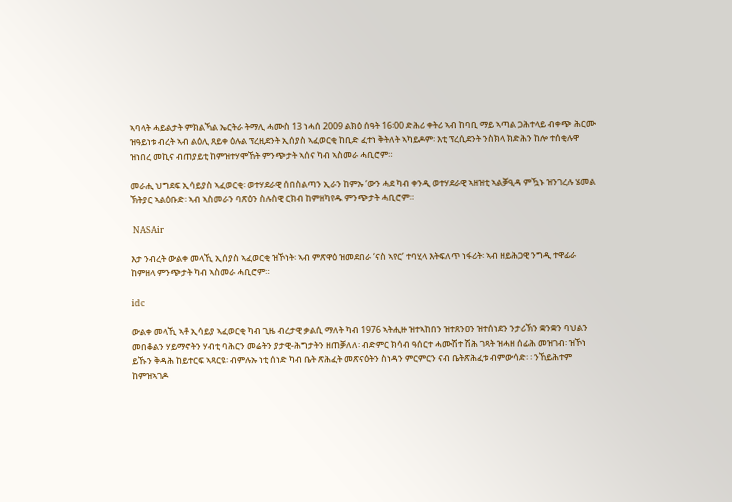ኣባላት ሓይልታት ምክልኻል ኤርትራ ትማሊ ሓሙስ 13 ነሓሰ 2009 ልክዕ ሰዓት 16፡00 ድሕሪ ቀትሪ ኣብ ከባቢ ማይ ኣጣል ጋሕተላይ ብቀጭ ሕርሙ ዝዓይነቱ ብረት ኣብ ልዕሊ ጸይቀ ዕሉል ፕረዚደንት ኢሰያስ ኣፈወርቂ ከቢድ ፈተነ ቅትለት ኣካይዶም፡ እቲ ፕረሲደንት ንስክላ ክድሕን ከሎ ተሰቂሉዋ ዝነበረ መኪና ብጠያይቲ ከምዝተሃሞኸት ምንጭታት ኣሰና ካብ ኣስመራ ሓቢሮም።

መራሒ ህግደፍ ኢሳይያስ ኣፈወርቂ፡ ወተሃደራዊ ሰበስልጣን ኢራን ከምኡ ‘ውን ሓደ ካብ ቀንዲ ወተሃደራዊ ኣዘዝቲ ኣልቓዒዳ ምዃኑ ዝንገረሉ ሄመል ኽትያር ኣልዕቡድ፡ ኣብ ኣስመራን ባጽዕን ስሉስዊ ርክብ ከምዘካየዱ ምንጭታት ሓቢሮም።

 NASAir

እታ ንብረት ውልቀ መላኺ ኢሰያስ ኣፈወርቂ ዝኾነት፡ ኣብ ምጽዋዕ ዝመደበራ ‘ናስ ኣየር’ ተባሂላ እትፍለጥ ነፋሪት፡ ኣብ ዘይሕጋዊ ንግዲ ተዋፊራ ከምዘላ ምንጭታት ካብ ኣስመራ ሓቢሮም።

idc

ውልቀ መላኺ ኣቶ ኢሳይያ ኣፈወርቂ ካብ ጊዜ ብረታዊ ቃልሲ ማለት ካብ 1976 ኣትሒዙ ዝተኣከበን ዝተጸንዐን ዝተሰነደን ንታሪኽን ቋንቋን ባህልን መበቆልን ሃይማኖትን ሃብቲ ባሕርን መሬትን ያታዊ-ሕግታትን ዘጠቓለለ፡ ብድምር ክሳብ ዓሰርተ ሓሙሽተ ሽሕ ገጻት ዝሓዘ ሰፊሕ መዝገብ፡ ዝኾነ ይኹን ቅዳሕ ከይተርፍ ኣጻርዩ፡ ብምሉኡ ነቲ ሰነድ ካብ ቤት ጽሕፈት መጽናዕትን ስነዳን ምርምርን ናብ ቤትጽሕፈቱ ብምውሳድ፡ ፡ ንኸይሕተም ከምዝኣገዶ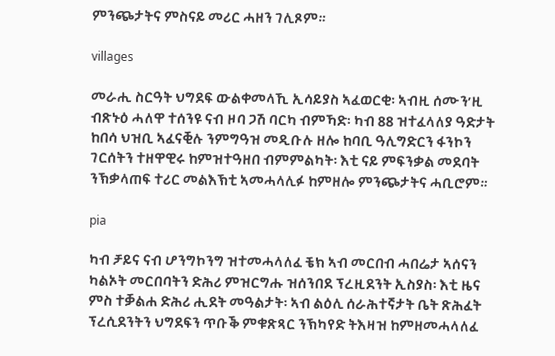ምንጭታትና ምስናይ መሪር ሓዘን ገሊጾም።

villages

መራሒ ስርዓት ህግደፍ ውልቀመላኺ ኢሳይያስ ኣፈወርቂ፡ ኣብዚ ሰሙን’ዚ ብጽኑዕ ሓለዋ ተሰንዩ ናብ ዞባ ጋሽ ባርካ ብምኻድ፡ ካብ 88 ዝተፈላለያ ዓድታት ከበሳ ህዝቢ ኣፈናቒሉ ንምግዓዝ መዲቡሉ ዘሎ ከባቢ ዓሊግድርን ፋንኮን ገርሰትን ተዘዋዊሩ ከምዝተዓዘበ ብምምልካት፡ እቲ ናይ ምፍንቃል መደባት ንኽቃላጠፍ ተሪር መልእኽቲ ኣመሓላሊፉ ከምዘሎ ምንጭታትና ሓቢሮም።

pia

ካብ ቻይና ናብ ሆንግኮንግ ዝተመሓላለፈ ቼክ ኣብ መርበብ ሓበሬታ ኣሰናን ካልኦት መርበባትን ድሕሪ ምዝርግሑ ዝሰንበደ ፕረዚደንት ኢስያስ፡ እቲ ዜና ምስ ተቓልሐ ድሕሪ ሒደት መዓልታት፡ ኣብ ልዕሊ ሰራሕተኛታት ቤት ጽሕፈት ፕረሲደንትን ህግደፍን ጥቡቕ ምቁጽጻር ንኽካየድ ትእዛዝ ከምዘመሓላለፈ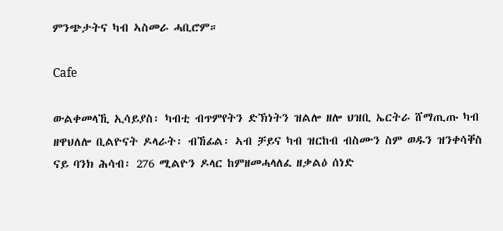ምንጭታትና ካብ ኣስመራ ሓቢሮም።

Cafe

ውልቀመላኺ ኢሳይያስ፡ ካብቲ ብጥምየትን ድኽነትን ዝልሎ ዘሎ ህዝቢ ኤርትራ ሸማጢጡ ካብ ዘዋህለሎ ቢልዮናት ዶላራት፡ ብኸፊል፡ ኣብ ቻይና ካብ ዝርከብ ብስሙን ስም ወዱን ዝንቀሳቐስ ናይ ባንክ ሕሳብ፡ 276 ሚልዮን ዶላር ከምዘመሓላለፈ ዘቃልዕ ሰነድ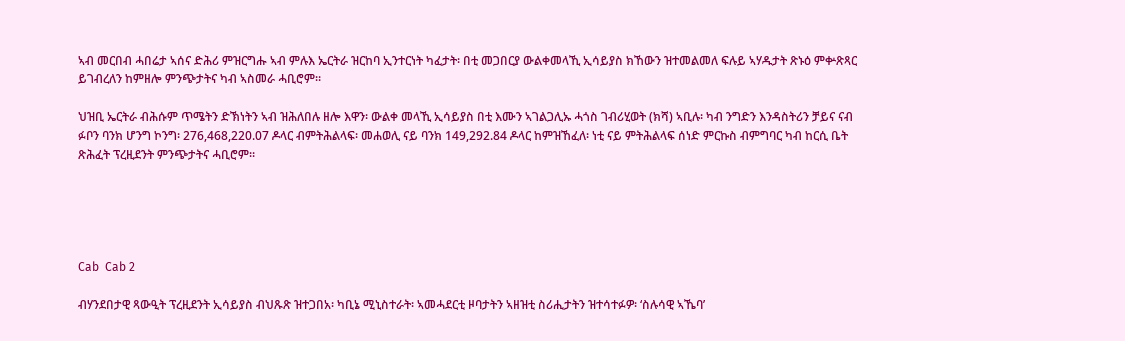ኣብ መርበብ ሓበሬታ ኣሰና ድሕሪ ምዝርግሑ ኣብ ምሉእ ኤርትራ ዝርከባ ኢንተርነት ካፈታት፡ በቲ መጋበርያ ውልቀመላኺ ኢሳይያስ ክኸውን ዝተመልመለ ፍሉይ ኣሃዱታት ጽኑዕ ምቍጽጻር ይገብረለን ከምዘሎ ምንጭታትና ካብ ኣስመራ ሓቢሮም።

ህዝቢ ኤርትራ ብሕሱም ጥሜትን ድኽነትን ኣብ ዝሕለበሉ ዘሎ እዋን፡ ውልቀ መላኺ ኢሳይያስ በቲ እሙን ኣገልጋሊኡ ሓጎስ ገብሪሂወት (ክሻ) ኣቢሉ፡ ካብ ንግድን እንዳስትሪን ቻይና ናብ ፉቦን ባንክ ሆንግ ኮንግ፡ 276,468,220.07 ዶላር ብምትሕልላፍ፡ መሐወሊ ናይ ባንክ 149,292.84 ዶላር ከምዝኸፈለ፡ ነቲ ናይ ምትሕልላፍ ሰነድ ምርኩስ ብምግባር ካብ ከርሲ ቤት ጽሕፈት ፕረዚደንት ምንጭታትና ሓቢሮም።





Cab  Cab 2

ብሃንደበታዊ ጻውዒት ፕረዚደንት ኢሳይያስ ብህጹጽ ዝተጋበአ፡ ካቢኔ ሚኒስተራት፡ ኣመሓደርቲ ዞባታትን ኣዘዝቲ ስሪሒታትን ዝተሳተፉዎ፡ ‘ስሉሳዊ ኣኼባ’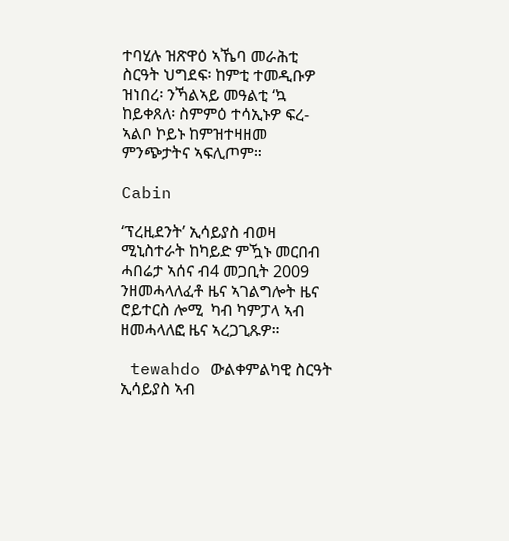ተባሂሉ ዝጽዋዕ ኣኼባ መራሕቲ ስርዓት ህግደፍ፡ ከምቲ ተመዲቡዎ ዝነበረ፡ ንኻልኣይ መዓልቲ ‘ኳ ከይቀጸለ፡ ስምምዕ ተሳኢኑዎ ፍረ-ኣልቦ ኮይኑ ከምዝተዛዘመ ምንጭታትና ኣፍሊጦም።

Cabin

‘ፕረዚደንት’ ኢሳይያስ ብወዛ ሚኒስተራት ከካይድ ምዃኑ መርበብ ሓበሬታ ኣሰና ብ4 መጋቢት 2009 ንዘመሓላለፈቶ ዜና ኣገልግሎት ዜና ሮይተርስ ሎሚ  ካብ ካምፓላ ኣብ ዘመሓላለፎ ዜና ኣረጋጊጹዎ።

 tewahdo ውልቀምልካዊ ስርዓት ኢሳይያስ ኣብ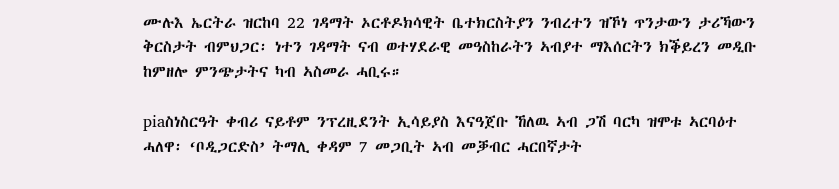ሙሉእ ኤርትራ ዝርከባ 22 ገዳማት ኦርቶዶክሳዊት ቤተክርስትያን ንብረተን ዝኾነ ጥንታውን ታሪኻውን ቅርስታት ብምህጋር፡ ነተን ገዳማት ናብ ወተሃደራዊ መዓስከራትን ኣብያተ ማእሰርትን ክቕይረን መዲቡ ከምዘሎ ምንጭታትና ካብ ኣስመራ ሓቢሩ።

piaስነስርዓት ቀብሪ ናይቶም ንፕረዚደንት ኢሳይያስ እናዓጀቡ ኸለዉ ኣብ ጋሽ ባርካ ዝሞቱ ኣርባዕተ ሓለዋ፡ ‘ቦዲጋርድስ’ ትማሊ ቀዳም 7 መጋቢት ኣብ መቓብር ሓርበኛታት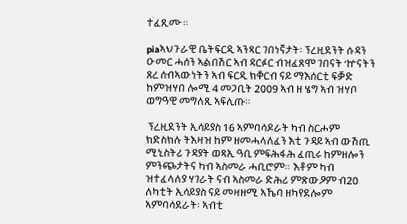ተፈጺሙ።

piaኣህጉራዊ ቤትፍርዲ ኣንጻር ገበነኛታት፡ ፕረዚደንት ሱዳን ዑመር ሓሰን ኣልበሽር ኣብ ዳርፉር ብዝፈጸሞ ገበናት ‘ኵናትን ጸረ ሰብኣውነትን ኣብ ፍርዲ ክቐርብ ናይ ማእሰርቲ ፍቓድ ከምዝሃበ ሎሚ 4 መጋቢት 2009 ኣብ ዘ ሄግ ኣብ ዝሃቦ ወግዓዊ መግለጺ ኣፍሊጡ።

 ፕረዚደንት ኢሳይያስ 16 ኣምባሳዶራት ካብ ስርሖም ክድስክሉ ትእዛዝ ከም ዘመሓላለፈን እቲ ጉዳይ ኣብ ውሽጢ ሚኒስትሪ ጉዳያት ወጻኢ ዓቢ ምፍሕፋሕ ፈጢሩ ከምዘሎን ምንጭታትና ካብ ኣስመራ ሓቢሮም።  እቶም ካብ ዝተፈላለያ ሃገራት ናብ ኣስመራ ድሕሪ ምጽውዖም ብ20 ለካቲት ኢሳይያስ ናይ መዛዘሚ ኣኼባ ዘካየደሎም ኣምባሳደራት፡ ኣብቲ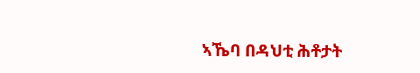ኣኼባ በዳህቲ ሕቶታት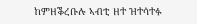ከምዘቕረቡሉ ኣብቲ ዘተ ዝተሳተፉ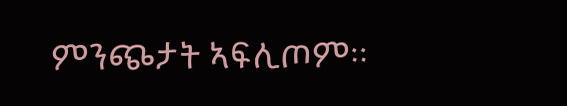ምንጭታት ኣፍሊጦም።